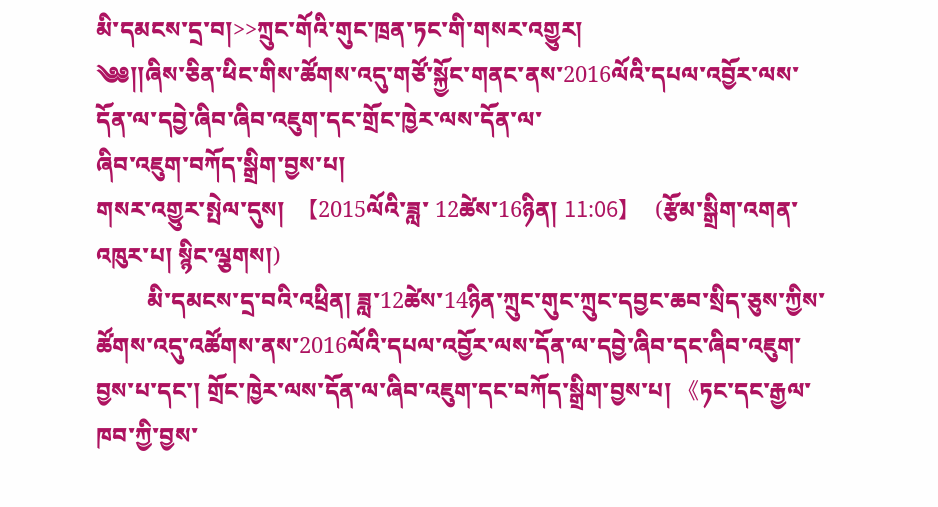མི་དམངས་དྲ་བ།>>ཀྲུང་གོའི་གུང་ཁྲན་ཏང་གི་གསར་འགྱུར།
༄༅།།ཞིས་ཅིན་ཕིང་གིས་ཚོགས་འདུ་གཙོ་སྐྱོང་གནང་ནས་2016ལོའི་དཔལ་འབྱོར་ལས་
དོན་ལ་དབྱེ་ཞིབ་ཞིབ་འཇུག་དང་གྲོང་ཁྱེར་ལས་དོན་ལ་
ཞིབ་འཇུག་བཀོད་སྒྲིག་བྱས་པ།
གསར་འགྱུར་སྤེལ་དུས།  【2015ལོའི་ཟླ་ 12ཚེས་16ཉིན། 11:06】   (རྩོམ་སྒྲིག་འགན་འཁུར་པ། སྙིང་ལྕགས།)
         མི་དམངས་དྲ་བའི་འཕྲིན། ཟླ་12ཚེས་14ཉིན་ཀྲུང་གུང་ཀྲུང་དབྱང་ཆབ་སྲིད་ཅུས་ཀྱིས་ཚོགས་འདུ་འཚོགས་ནས་2016ལོའི་དཔལ་འབྱོར་ལས་དོན་ལ་དབྱེ་ཞིབ་དང་ཞིབ་འཇུག་བྱས་པ་དང་། གྲོང་ཁྱེར་ལས་དོན་ལ་ཞིབ་འཇུག་དང་བཀོད་སྒྲིག་བྱས་པ། 《ཏང་དང་རྒྱལ་ཁབ་ཀྱི་བྱས་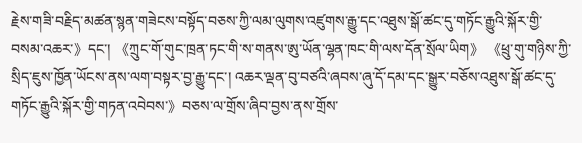རྗེས་གཟི་བརྗིད་མཚན་སྙན་གཟེངས་བསྟོད་བཅས་ཀྱི་ལམ་ལུགས་འཛུགས་རྒྱུ་དང་འཐུས་སྒོ་ཚང་དུ་གཏོང་རྒྱུའི་སྐོར་གྱི་བསམ་འཆར་》དང་། 《ཀྲུང་གོ་གུང་ཁྲན་ཏང་གི་ས་གནས་ཨུ་ཡོན་ལྷན་ཁང་གི་ལས་དོན་སྲོལ་ཡིག》 《ཕྲུ་གུ་གཉིས་ཀྱི་སྲིད་ཇུས་ཁྱོན་ཡོངས་ནས་ལག་བསྟར་བྱ་རྒྱུ་དང་། འཆར་ལྡན་བུ་བཙའི་ཞབས་ཞུ་དོ་དམ་དང་སྒྱུར་བཅོས་འཐུས་སྒོ་ཚང་དུ་གཏོང་རྒྱུའི་སྐོར་གྱི་གཏན་འབེབས་》བཅས་ལ་གྲོས་ཞིབ་བྱས་ནས་གྲོས་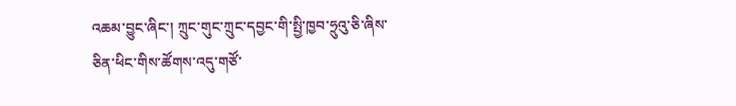འཆམ་བྱུང་ཞིང་། ཀྲུང་གུང་ཀྲུང་དབྱང་གི་སྤྱི་ཁྱབ་ཧྲུའུ་ཅི་ཞིས་ཅིན་ཕིང་གིས་ཚོགས་འདུ་གཙོ་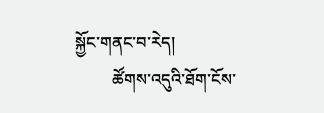སྐྱོང་གནང་བ་རེད།
         ཚོགས་འདུའི་ཐོག་ངོས་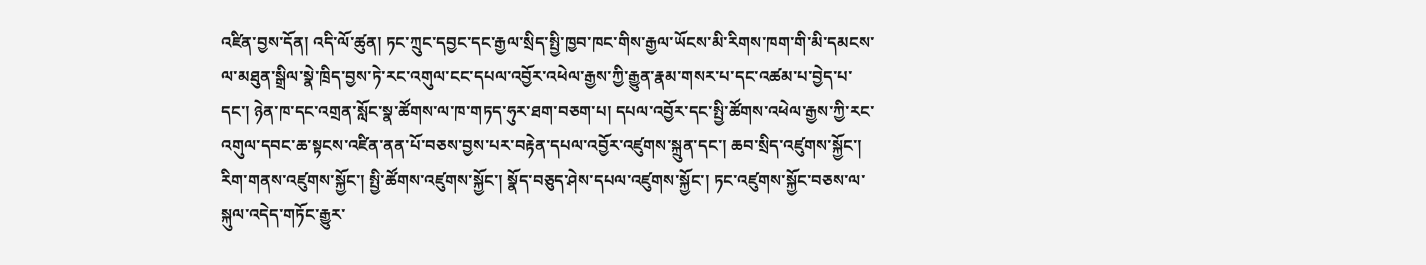འཛིན་བྱས་དོན། འདི་ལོ་ཚུན། ཏང་ཀྲུང་དབྱང་དང་རྒྱལ་སྲིད་སྤྱི་ཁྱབ་ཁང་གིས་རྒྱལ་ཡོངས་མི་རིགས་ཁག་གི་མི་དམངས་ལ་མཐུན་སྒྲིལ་སྣེ་ཁྲིད་བྱས་ཏེ་རང་འགུལ་ངང་དཔལ་འབྱོར་འཕེལ་རྒྱས་ཀྱི་རྒྱུན་རྣམ་གསར་པ་དང་འཚམ་པ་བྱེད་པ་དང་། ཉེན་ཁ་དང་འགྲན་སློང་སྣ་ཚོགས་ལ་ཁ་གཏད་ཧུར་ཐག་བཅག་པ། དཔལ་འབྱོར་དང་སྤྱི་ཚོགས་འཕེལ་རྒྱས་ཀྱི་རང་འགུལ་དབང་ཆ་སྟངས་འཛིན་ནན་པོ་བཅས་བྱས་པར་བརྟེན་དཔལ་འབྱོར་འཛུགས་སྐྲུན་དང་། ཆབ་སྲིད་འཛུགས་སྐྱོང་། རིག་གནས་འཛུགས་སྐྱོང་། སྤྱི་ཚོགས་འཛུགས་སྐྱོང་། སྣོད་བཅུད་ཤེས་དཔལ་འཛུགས་སྐྱོང་། ཏང་འཛུགས་སྐྱོང་བཅས་ལ་སྐུལ་འདེད་གཏོང་རྒྱུར་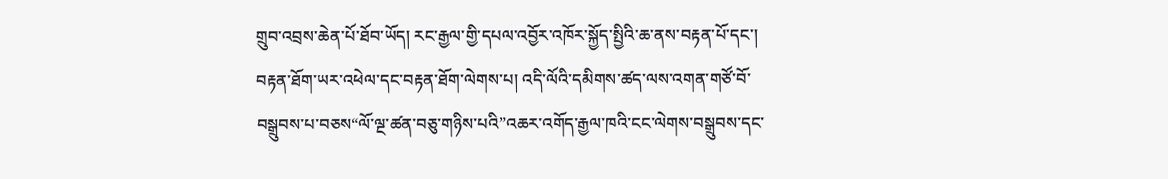གྲུབ་འབྲས་ཆེན་པོ་ཐོབ་ཡོད། རང་རྒྱལ་གྱི་དཔལ་འབྱོར་འཁོར་སྐྱོད་སྤྱིའི་ཆ་ནས་བརྟན་པོ་དང་། བརྟན་ཐོག་ཡར་འཕེལ་དང་བརྟན་ཐོག་ལེགས་པ། འདི་ལོའི་དམིགས་ཚད་ལས་འགན་གཙོ་བོ་བསྒྲུབས་པ་བཅས“ལོ་ལྔ་ཚན་བཅུ་གཉིས་པའི”འཆར་འགོད་རྒྱལ་ཁའི་ངང་ལེགས་བསྒྲུབས་དང་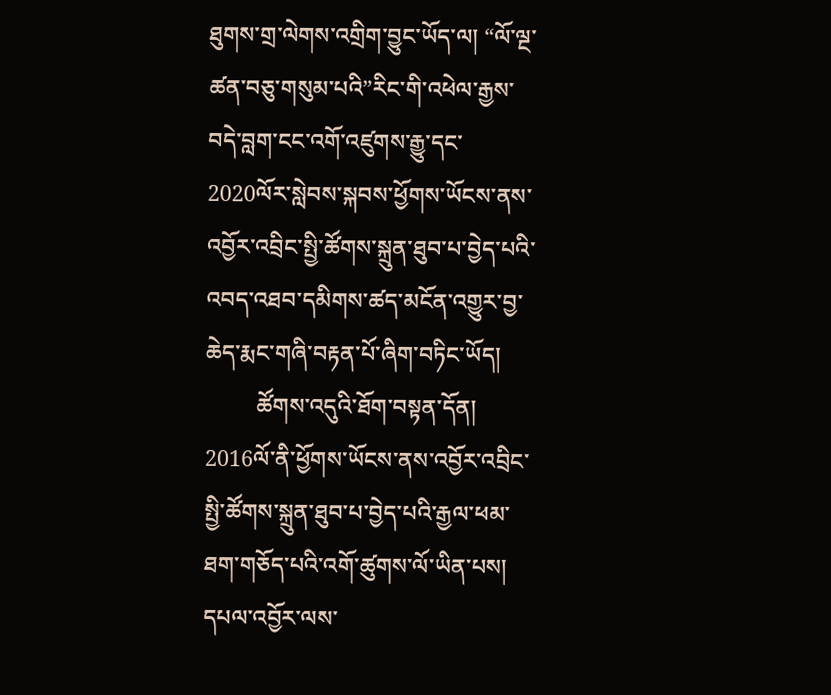ཐུགས་གྲ་ལེགས་འགྲིག་བྱུང་ཡོད་ལ། “ལོ་ལྔ་ཚན་བཅུ་གསུམ་པའི”རིང་གི་འཕེལ་རྒྱས་བདེ་བླག་ངང་འགོ་འཛུགས་རྒྱུ་དང་2020ལོར་སླེབས་སྐབས་ཕྱོགས་ཡོངས་ནས་འབྱོར་འབྲིང་སྤྱི་ཚོགས་སྐྲུན་ཐུབ་པ་བྱེད་པའི་འབད་འཐབ་དམིགས་ཚད་མངོན་འགྱུར་བྱ་ཆེད་རྨང་གཞི་བརྟན་པོ་ཞིག་བཏིང་ཡོད།
         ཚོགས་འདུའི་ཐོག་བསྟན་དོན། 2016ལོ་ནི་ཕྱོགས་ཡོངས་ནས་འབྱོར་འབྲིང་སྤྱི་ཚོགས་སྐྲུན་ཐུབ་པ་བྱེད་པའི་རྒྱལ་ཕམ་ཐག་གཅོད་པའི་འགོ་ཚུགས་ལོ་ཡིན་པས། དཔལ་འབྱོར་ལས་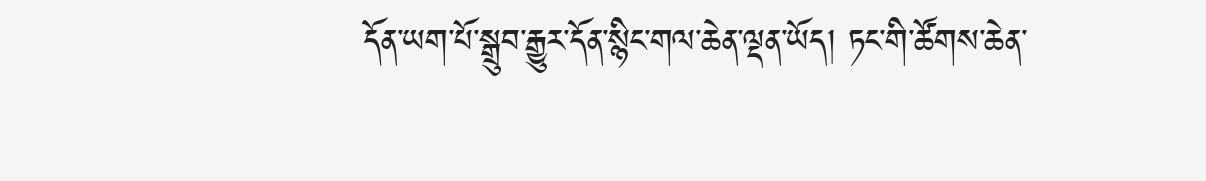དོན་ཡག་པོ་སྒྲུབ་རྒྱུར་དོན་སྙིང་གལ་ཆེན་ལྡན་ཡོད། ཏང་གི་ཚོགས་ཆེན་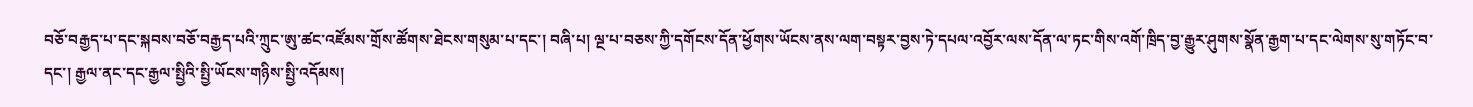བཅོ་བརྒྱད་པ་དང་སྐབས་བཅོ་བརྒྱད་པའི་ཀྲུང་ཨུ་ཚང་འཛོམས་གྲོས་ཚོགས་ཐེངས་གསུམ་པ་དང་། བཞི་པ། ལྔ་པ་བཅས་ཀྱི་དགོངས་དོན་ཕྱོགས་ཡོངས་ནས་ལག་བསྟར་བྱས་ཏེ་དཔལ་འབྱོར་ལས་དོན་ལ་ཏང་གིས་འགོ་ཁྲིད་བྱ་རྒྱུར་ཤུགས་སྣོན་རྒྱག་པ་དང་ལེགས་སུ་གཏོང་བ་དང་། རྒྱལ་ནང་དང་རྒྱལ་སྤྱིའི་སྤྱི་ཡོངས་གཉིས་སྤྱི་འདོམས།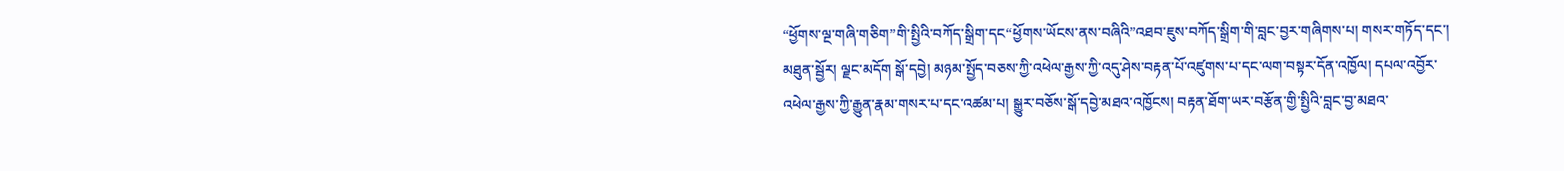“ཕྱོགས་ལྔ་གཞི་གཅིག”གི་སྤྱིའི་བཀོད་སྒྲིག་དང“ཕྱོགས་ཡོངས་ནས་བཞིའི”འཐབ་ཇུས་བཀོད་སྒྲིག་གི་བླང་བྱར་གཞིགས་པ། གསར་གཏོད་དང་། མཐུན་སྦྱོར། ལྗང་མདོག སྒོ་དབྱེ། མཉམ་སྤྱོད་བཅས་ཀྱི་འཕེལ་རྒྱས་ཀྱི་འདུ་ཤེས་བརྟན་པོ་འཛུགས་པ་དང་ལག་བསྟར་དོན་འཁྱོལ། དཔལ་འབྱོར་འཕེལ་རྒྱས་ཀྱི་རྒྱུན་རྣམ་གསར་པ་དང་འཚམ་པ། སྒྱུར་བཅོས་སྒོ་དབྱེ་མཐའ་འཁྱོངས། བརྟན་ཐོག་ཡར་བརྩོན་གྱི་སྤྱིའི་བླང་བྱ་མཐའ་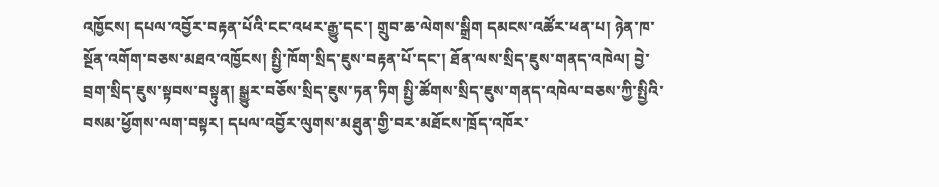འཁྱོངས། དཔལ་འབྱོར་བརྟན་པོའི་ངང་འཕར་རྒྱུ་དང་། གྲུབ་ཆ་ལེགས་སྒྲིག དམངས་འཚོར་ཕན་པ། ཉེན་ཁ་སྔོན་འགོག་བཅས་མཐའ་འཁྱོངས། སྤྱི་ཁོག་སྲིད་ཇུས་བརྟན་པོ་དང་། ཐོན་ལས་སྲིད་ཇུས་གནད་འཁེལ། བྱེ་བྲག་སྲིད་ཇུས་སྟབས་བསྟུན། སྒྱུར་བཅོས་སྲིད་ཇུས་ཏན་ཏིག སྤྱི་ཚོགས་སྲིད་ཇུས་གནད་འཁེལ་བཅས་ཀྱི་སྤྱིའི་བསམ་ཕྱོགས་ལག་བསྟར། དཔལ་འབྱོར་ལུགས་མཐུན་གྱི་བར་མཐོངས་ཁྲོད་འཁོར་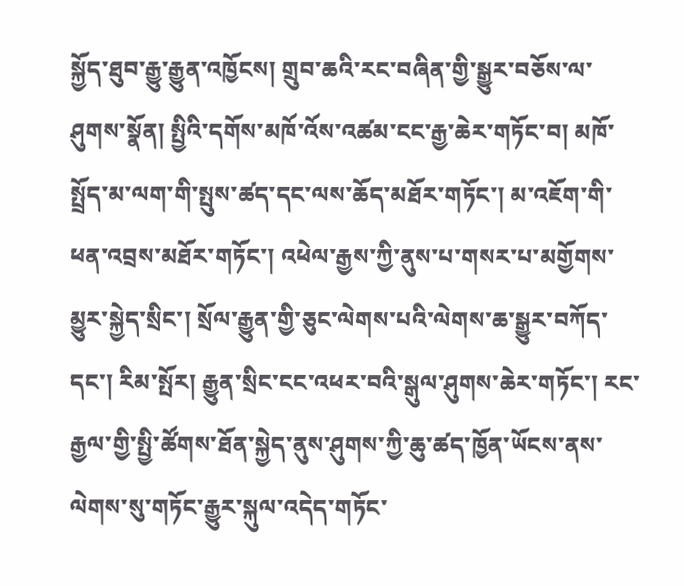སྐྱོད་ཐུབ་རྒྱུ་རྒྱུན་འཁྱོངས། གྲུབ་ཆའི་རང་བཞིན་གྱི་སྒྱུར་བཅོས་ལ་ཤུགས་སྣོན། སྤྱིའི་དགོས་མཁོ་འོས་འཚམ་ངང་རྒྱ་ཆེར་གཏོང་བ། མཁོ་སྤྲོད་མ་ལག་གི་སྤུས་ཚད་དང་ལས་ཆོད་མཐོར་གཏོང་། མ་འཇོག་གི་ཕན་འབྲས་མཐོར་གཏོང་། འཕེལ་རྒྱས་ཀྱི་ནུས་པ་གསར་པ་མགྱོགས་མྱུར་སྐྱེད་སྲིང་། སྲོལ་རྒྱུན་གྱི་ཅུང་ལེགས་པའི་ལེགས་ཆ་སྒྱུར་བཀོད་དང་། རིམ་སྤོར། རྒྱུན་སྲིང་ངང་འཕར་བའི་སྒུལ་ཤུགས་ཆེར་གཏོང་། རང་རྒྱལ་གྱི་སྤྱི་ཚོགས་ཐོན་སྐྱེད་ནུས་ཤུགས་ཀྱི་ཆུ་ཚད་ཁྱོན་ཡོངས་ནས་ལེགས་སུ་གཏོང་རྒྱུར་སྐུལ་འདེད་གཏོང་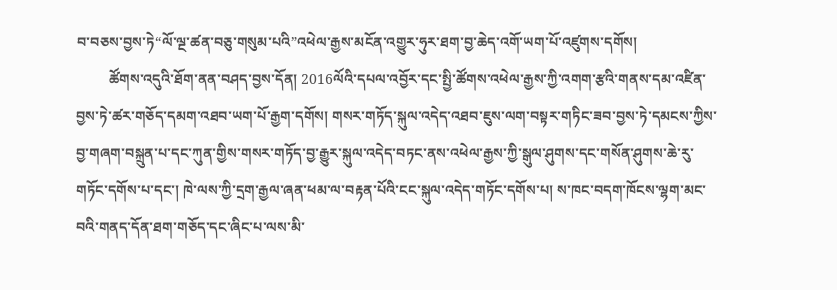བ་བཅས་བྱས་ཏེ“ལོ་ལྔ་ཚན་བཅུ་གསུམ་པའི”འཕེལ་རྒྱས་མངོན་འགྱུར་ཧུར་ཐག་བྱ་ཆེད་འགོ་ཡག་པོ་འཛུགས་དགོས།
         ཚོགས་འདུའི་ཐོག་ནན་བཤད་བྱས་དོན། 2016ལོའི་དཔལ་འབྱོར་དང་སྤྱི་ཚོགས་འཕེལ་རྒྱས་ཀྱི་འགག་རྩའི་གནས་དམ་འཛིན་བྱས་ཏེ་ཚར་གཅོད་དམག་འཐབ་ཡག་པོ་རྒྱག་དགོས། གསར་གཏོད་སྐུལ་འདེད་འཐབ་ཇུས་ལག་བསྟར་གཏིང་ཟབ་བྱས་ཏེ་དམངས་ཀྱིས་བྱ་གཞག་བསྐྲུན་པ་དང་ཀུན་གྱིས་གསར་གཏོད་བྱ་རྒྱུར་སྐུལ་འདེད་བཏང་ནས་འཕེལ་རྒྱས་ཀྱི་སྒུལ་ཤུགས་དང་གསོན་ཤུགས་ཆེ་རུ་གཏོང་དགོས་པ་དང་། ཁེ་ལས་ཀྱི་དྲག་རྒྱལ་ཞན་ཕམ་ལ་བརྟན་པོའི་ངང་སྐུལ་འདེད་གཏོང་དགོས་པ། ས་ཁང་བདག་ཁོངས་ལྷག་མང་བའི་གནད་དོན་ཐག་གཅོད་དང་ཞིང་པ་ལས་མི་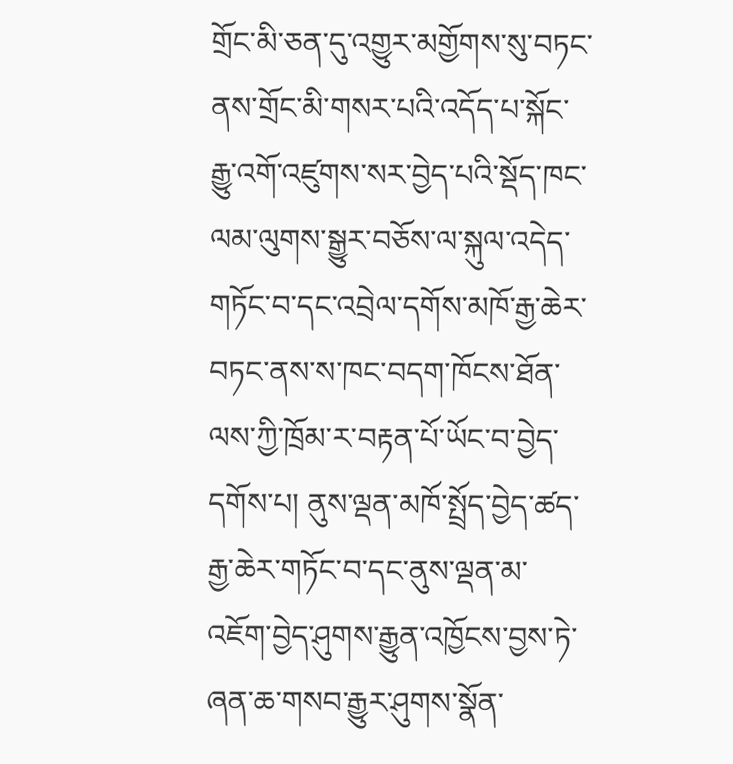གྲོང་མི་ཅན་དུ་འགྱུར་མགྱོགས་སུ་བཏང་ནས་གྲོང་མི་གསར་པའི་འདོད་པ་སྐོང་རྒྱུ་འགོ་འཛུགས་སར་བྱེད་པའི་སྡོད་ཁང་ལམ་ལུགས་སྒྱུར་བཅོས་ལ་སྐུལ་འདེད་གཏོང་བ་དང་འབྲེལ་དགོས་མཁོ་རྒྱ་ཆེར་བཏང་ནས་ས་ཁང་བདག་ཁོངས་ཐོན་ལས་ཀྱི་ཁྲོམ་ར་བརྟན་པོ་ཡོང་བ་བྱེད་དགོས་པ། ནུས་ལྡན་མཁོ་སྤྲོད་བྱེད་ཚད་རྒྱ་ཆེར་གཏོང་བ་དང་ནུས་ལྡན་མ་འཇོག་བྱེད་ཤུགས་རྒྱུན་འཁྱོངས་བྱས་ཏེ་ཞན་ཆ་གསབ་རྒྱུར་ཤུགས་སྣོན་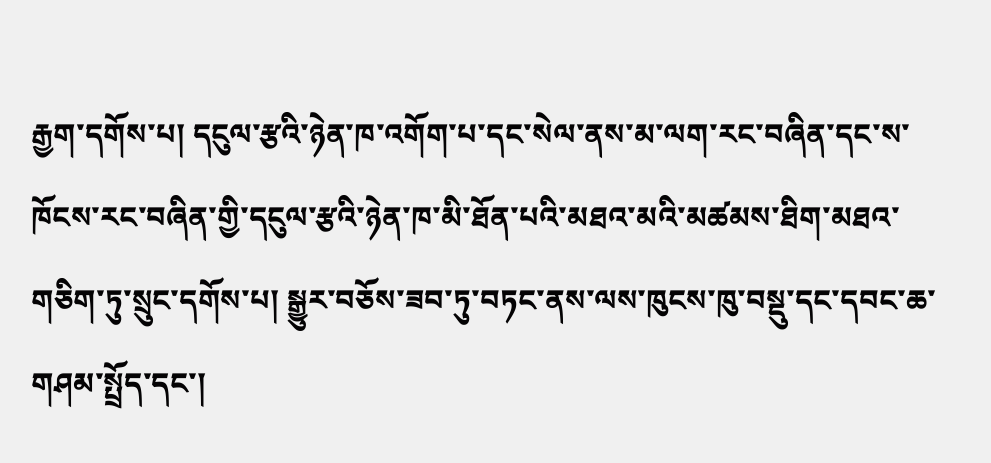རྒྱག་དགོས་པ། དངུལ་རྩའི་ཉེན་ཁ་འགོག་པ་དང་སེལ་ནས་མ་ལག་རང་བཞིན་དང་ས་ཁོངས་རང་བཞིན་གྱི་དངུལ་རྩའི་ཉེན་ཁ་མི་ཐོན་པའི་མཐའ་མའི་མཚམས་ཐིག་མཐའ་གཅིག་ཏུ་སྲུང་དགོས་པ། སྒྱུར་བཅོས་ཟབ་ཏུ་བཏང་ནས་ལས་ཁུངས་ཁུ་བསྡུ་དང་དབང་ཆ་གཤམ་སྤྲོད་དང་།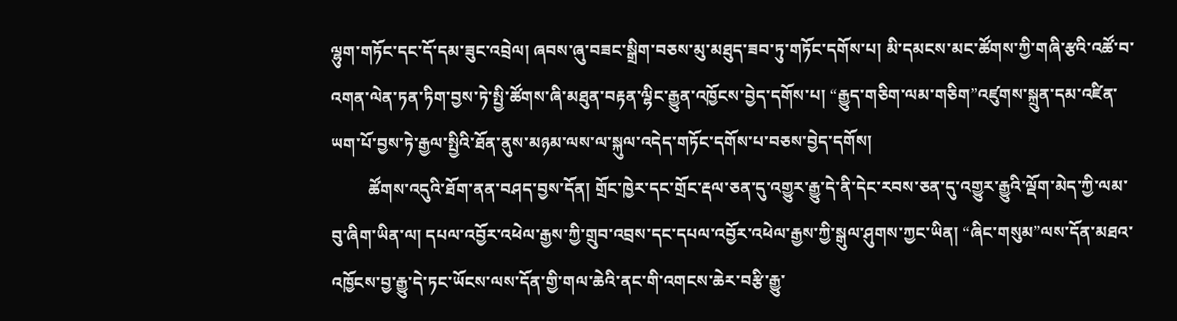ལྷུག་གཏོང་དང་དོ་དམ་ཟུང་འབྲེལ། ཞབས་ཞུ་བཟང་སྒྲིག་བཅས་མུ་མཐུད་ཟབ་ཏུ་གཏོང་དགོས་པ། མི་དམངས་མང་ཚོགས་ཀྱི་གཞི་རྩའི་འཚོ་བ་འགན་ལེན་ཏན་ཏིག་བྱས་ཏེ་སྤྱི་ཚོགས་ཞི་མཐུན་བརྟན་ལྷིང་རྒྱུན་འཁྱོངས་བྱེད་དགོས་པ། “རྒྱུད་གཅིག་ལམ་གཅིག”འཛུགས་སྐྲུན་དམ་འཛིན་ཡག་པོ་བྱས་ཏེ་རྒྱལ་སྤྱིའི་ཐོན་ནུས་མཉམ་ལས་ལ་སྐུལ་འདེད་གཏོང་དགོས་པ་བཅས་བྱེད་དགོས།
         ཚོགས་འདུའི་ཐོག་ནན་བཤད་བྱས་དོན། གྲོང་ཁྱེར་དང་གྲོང་རྡལ་ཅན་དུ་འགྱུར་རྒྱུ་དེ་ནི་དེང་རབས་ཅན་དུ་འགྱུར་རྒྱུའི་ལྡོག་མེད་ཀྱི་ལམ་བུ་ཞིག་ཡིན་ལ། དཔལ་འབྱོར་འཕེལ་རྒྱས་ཀྱི་གྲུབ་འབྲས་དང་དཔལ་འབྱོར་འཕེལ་རྒྱས་ཀྱི་སྒུལ་ཤུགས་ཀྱང་ཡིན། “ཞིང་གསུམ”ལས་དོན་མཐའ་འཁྱོངས་བྱ་རྒྱུ་དེ་ཏང་ཡོངས་ལས་དོན་གྱི་གལ་ཆེའི་ནང་གི་འགངས་ཆེར་བརྩི་རྒྱུ་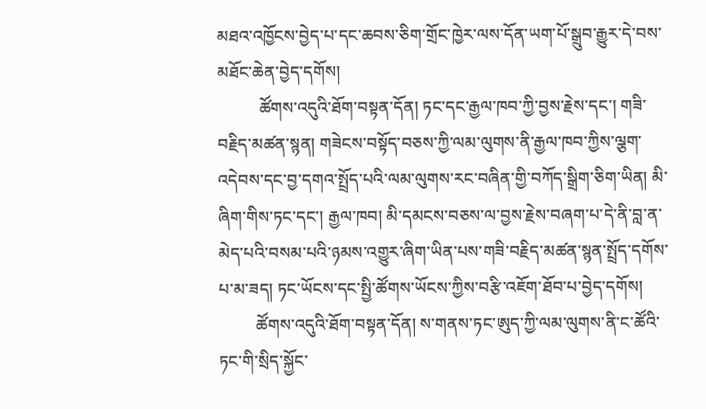མཐའ་འཁྱོངས་བྱེད་པ་དང་ཆབས་ཅིག་གྲོང་ཁྱེར་ལས་དོན་ཡག་པོ་སྒྲུབ་རྒྱུར་དེ་བས་མཐོང་ཆེན་བྱེད་དགོས།
          ཚོགས་འདུའི་ཐོག་བསྟན་དོན། ཏང་དང་རྒྱལ་ཁབ་ཀྱི་བྱས་རྗེས་དང་། གཟི་བརྗིད་མཚན་སྙན། གཟེངས་བསྟོད་བཅས་ཀྱི་ལམ་ལུགས་ནི་རྒྱལ་ཁབ་ཀྱིས་ལྕག་འདེབས་དང་བྱ་དགའ་སྤྲོད་པའི་ལམ་ལུགས་རང་བཞིན་གྱི་བཀོད་སྒྲིག་ཅིག་ཡིན། མི་ཞིག་གིས་ཏང་དང་། རྒྱལ་ཁབ། མི་དམངས་བཅས་ལ་བྱས་རྗེས་བཞག་པ་དེ་ནི་བླ་ན་མེད་པའི་བསམ་པའི་ཉམས་འགྱུར་ཞིག་ཡིན་པས་གཟི་བརྗིད་མཚན་སྙན་སྤྲོད་དགོས་པ་མ་ཟད། ཏང་ཡོངས་དང་སྤྱི་ཚོགས་ཡོངས་ཀྱིས་བརྩི་འཇོག་ཐོབ་པ་བྱེད་དགོས།
         ཚོགས་འདུའི་ཐོག་བསྟན་དོན། ས་གནས་ཏང་ཨུད་ཀྱི་ལམ་ལུགས་ནི་ང་ཚོའི་ཏང་གི་སྲིད་སྐྱོང་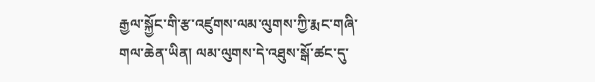རྒྱལ་སྐྱོང་གི་རྩ་འཛུགས་ལམ་ལུགས་ཀྱི་རྨང་གཞི་གལ་ཆེན་ཡིན། ལམ་ལུགས་དེ་འཐུས་སྒོ་ཚང་དུ་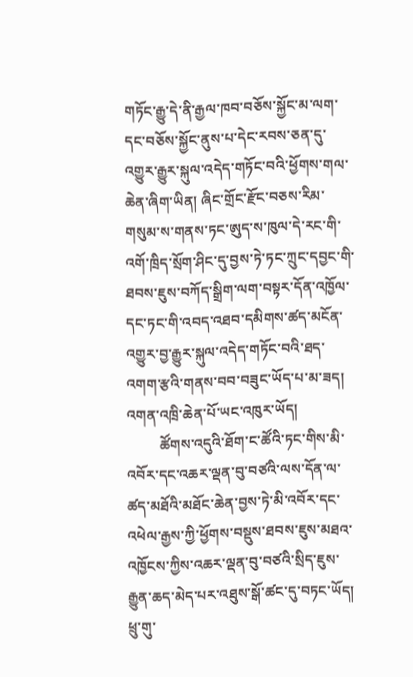གཏོང་རྒྱུ་དེ་ནི་རྒྱལ་ཁབ་བཅོས་སྐྱོང་མ་ལག་དང་བཅོས་སྐྱོང་ནུས་པ་དེང་རབས་ཅན་དུ་འགྱུར་རྒྱུར་སྐུལ་འདེད་གཏོང་བའི་ཕྱོགས་གལ་ཆེན་ཞིག་ཡིན། ཞིང་གྲོང་རྫོང་བཅས་རིམ་གསུམ་ས་གནས་ཏང་ཨུད་ས་ཁུལ་དེ་རང་གི་འགོ་ཁྲིད་སྲོག་ཤིང་དུ་བྱས་ཏེ་ཏང་ཀྲུང་དབྱང་གི་ཐབས་ཇུས་བཀོད་སྒྲིག་ལག་བསྟར་དོན་འཁྱོལ་དང་ཏང་གི་འབད་འཐབ་དམིགས་ཚད་མངོན་འགྱུར་བྱ་རྒྱུར་སྐུལ་འདེད་གཏོང་བའི་ཐད་འགག་རྩའི་གནས་བབ་བཟུང་ཡོད་པ་མ་ཟད། འགན་འཁྲི་ཆེན་པོ་ཡང་འཁུར་ཡོད།
         ཚོགས་འདུའི་ཐོག་ང་ཚོའི་ཏང་གིས་མི་འབོར་དང་འཆར་ལྡན་བུ་བཙའི་ལས་དོན་ལ་ཚད་མཐོའི་མཐོང་ཆེན་བྱས་ཏེ་མི་འབོར་དང་འཕེལ་རྒྱས་ཀྱི་ཕྱོགས་བསྡུས་ཐབས་ཇུས་མཐའ་འཁྱོངས་ཀྱིས་འཆར་ལྡན་བུ་བཙའི་སྲིད་ཇུས་རྒྱུན་ཆད་མེད་པར་འཐུས་སྒོ་ཚང་དུ་བཏང་ཡོད། ཕྲུ་གུ་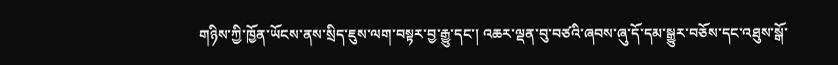གཉིས་ཀྱི་ཁྱོན་ཡོངས་ནས་སྲིད་ཇུས་ལག་བསྟར་བྱ་རྒྱུ་དང་། འཆར་ལྡན་བུ་བཙའི་ཞབས་ཞུ་དོ་དམ་སྒྱུར་བཅོས་དང་འཐུས་སྒོ་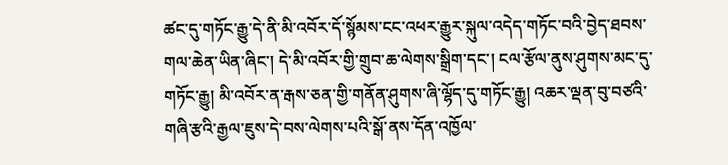ཚང་དུ་གཏོང་རྒྱུ་དེ་ནི་མི་འབོར་དོ་སྙོམས་ངང་འཕར་རྒྱུར་སྐུལ་འདེད་གཏོང་བའི་བྱེད་ཐབས་གལ་ཆེན་ཡིན་ཞིང་། དེ་མི་འབོར་གྱི་གྲུབ་ཆ་ལེགས་སྒྲིག་དང་། ངལ་རྩོལ་ནུས་ཤུགས་མང་དུ་གཏོང་རྒྱུ། མི་འབོར་ན་རྒས་ཅན་གྱི་གནོན་ཤུགས་ཞི་ལྷོད་དུ་གཏོང་རྒྱུ། འཆར་ལྡན་བུ་བཙའི་གཞི་རྩའི་རྒྱལ་ཇུས་དེ་བས་ལེགས་པའི་སྒོ་ནས་དོན་འཁྱོལ་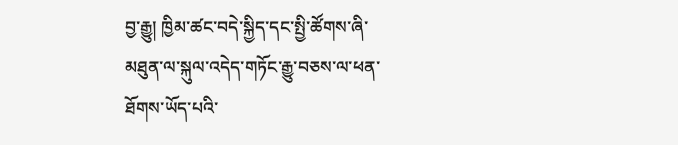བྱ་རྒྱུ། ཁྱིམ་ཚང་བདེ་སྐྱིད་དང་སྤྱི་ཚོགས་ཞི་མཐུན་ལ་སྐུལ་འདེད་གཏོང་རྒྱུ་བཅས་ལ་ཕན་ཐོགས་ཡོད་པའི་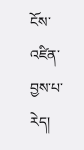ངོས་འཛིན་བྱས་པ་རེད།